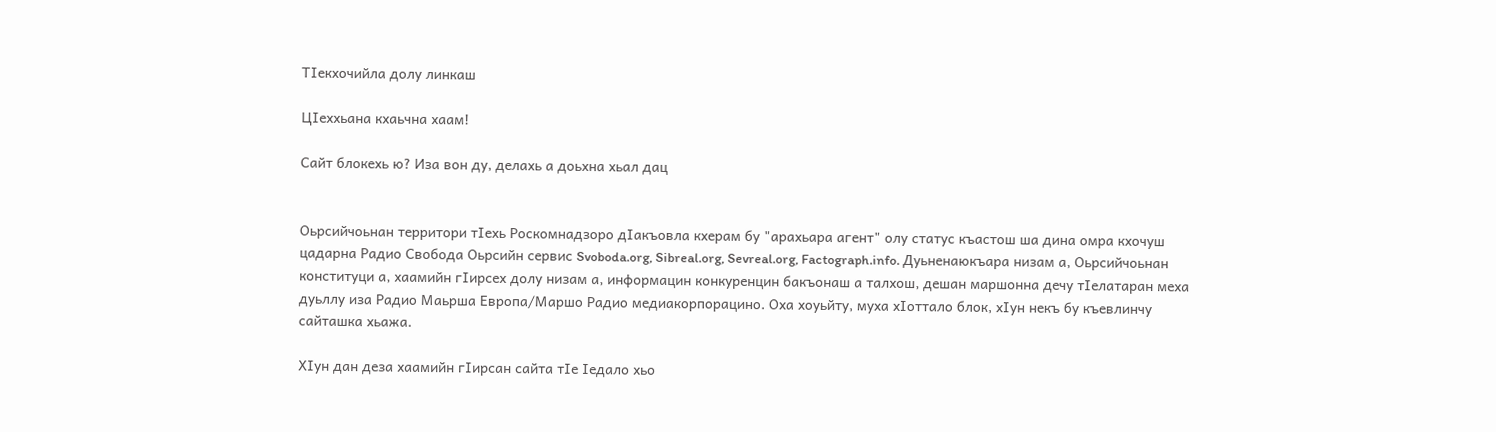ТIекхочийла долу линкаш

ЦIеххьана кхаьчна хаам!

Сайт блокехь ю? Иза вон ду, делахь а доьхна хьал дац


Оьрсийчоьнан территори тIехь Роскомнадзоро дIакъовла кхерам бу "арахьара агент" олу статус къастош ша дина омра кхочуш цадарна Радио Свобода Оьрсийн сервис Svoboda.org, Sibreal.org, Sevreal.org, Factograph.info. Дуьненаюкъара низам а, Оьрсийчоьнан конституци а, хаамийн гIирсех долу низам а, информацин конкуренцин бакъонаш а талхош, дешан маршонна дечу тIелатаран меха дуьллу иза Радио Маьрша Европа/Маршо Радио медиакорпорацино. Оха хоуьйту, муха хIоттало блок, хIун некъ бу къевлинчу сайташка хьажа.

ХIун дан деза хаамийн гIирсан сайта тIе Iедало хьо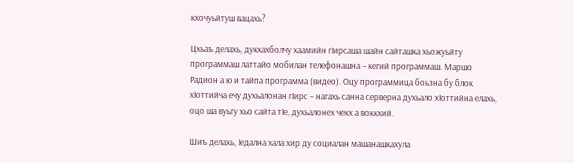кхочуьйтуш вацахь?

Цхьаъ делахь, дукхахболчу хаамийн гIирсаша шайн сайташка хьожуьйту программаш латтайо мобилан телефонашна – кегий программаш. Маршо Радион а ю и тайпа программа (видео). Оцу программица боьзна бу блок хIоттийча ечу духьалонан гIирс – нагахь санна серверна духьало хIоттийна елахь, оцо ша вуьгу хьо сайта тIе, духьалонех чекх а воккхий.

Шиъ делахь, Iедална хала хир ду социалан машанашкахула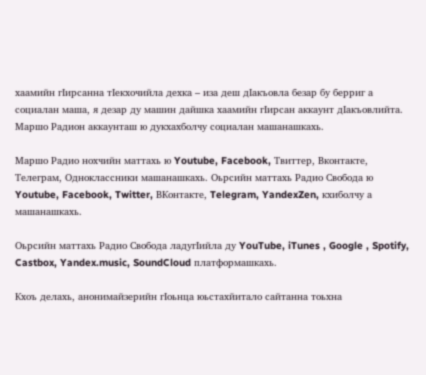хаамийн гIирсанна тIекхочийла дехка – иза деш дIакъовла безар бу берриг а социалан маша, я дезар ду машин дайшка хаамийн гIирсан аккаунт дIакъовлийта. Маршо Радион аккаунташ ю дукхахболчу социалан машанашкахь.

Маршо Радио нохчийн маттахь ю Youtube, Facebook, Твиттер, Вконтакте, Телеграм, Одноклассники машанашкахь. Оьрсийн маттахь Радио Свобода ю Youtube, Facebook, Twitter, ВКонтакте, Telegram, YandexZen, кхиболчу а машанашкахь.

Оьрсийн маттахь Радио Свобода ладугIийла ду YouTube, iTunes , Google , Spotify, Castbox, Yandex.music, SoundCloud платформашкахь.

Кхоъ делахь, анонимайзерийн гIоьнца юьстахйитало сайтанна тоьхна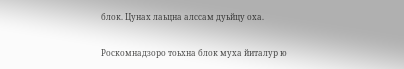блок. Цунах лаьцна алссам дуьйцу оха.

Роскомнадзоро тоьхна блок муха йиталур ю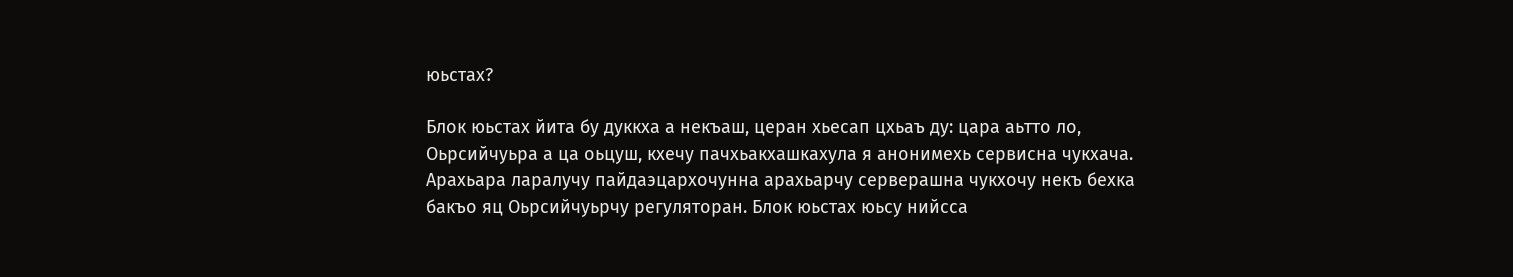юьстах?

Блок юьстах йита бу дуккха а некъаш, церан хьесап цхьаъ ду: цара аьтто ло, Оьрсийчуьра а ца оьцуш, кхечу пачхьакхашкахула я анонимехь сервисна чукхача. Арахьара ларалучу пайдаэцархочунна арахьарчу серверашна чукхочу некъ бехка бакъо яц Оьрсийчуьрчу регуляторан. Блок юьстах юьсу нийсса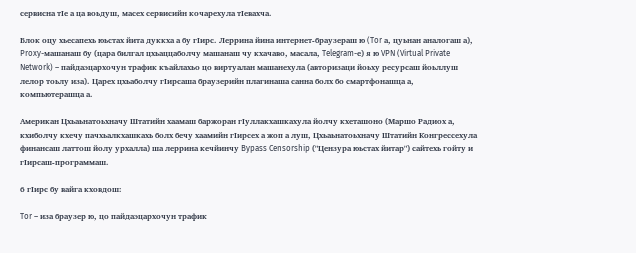сервисна тIе а ца воьдуш, масех сервисийн кочарехула тIевахча.

Блок оцу хьесапехь юьстах йита дуккха а бу гIирс. Леррина йина интернет-браузераш ю (Tor а, цуьнан аналогаш а), Proxy-машанаш бу (цара билгал цхьаццаболчу машанаш чу кхачаво, масала, Telegram-е) я ю VPN (Virtual Private Network) – пайдаэцархочун трафик къайлахьо цо виртуалан машанехула (авторизаци йоьху ресурсаш йоьллуш лелор тоьлу иза). Царех цхьаболчу гIирсаша браузерийн плагинаша санна болх бо смартфонашца а, компьютерашца а.

Американ Цхьаьнатоьхначу Штатийн хаамаш баржоран гIуллакхашкахула йолчу кхеташоно (Маршо Радиох а, кхиболчу кхечу пачхьалкхашкахь болх бечу хаамийн гIирсех а жоп а луш, Цхьаьнатоьхначу Штатийн Конгрессехула финансаш латтош йолу урхалла) ша леррина кечйинчу Bypass Censorship ("Цензура юьстах йитар") сайтехь гойту и гIирсаш-программаш.

6 гIирс бу вайга кховдош:

Tor – иза браузер ю, цо пайдаэцархочун трафик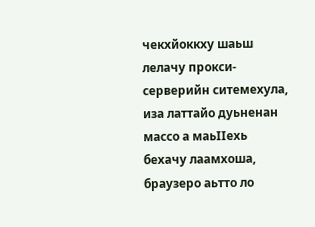чекхйоккху шаьш лелачу прокси-серверийн ситемехула, иза латтайо дуьненан массо а маьIIехь бехачу лаамхоша, браузеро аьтто ло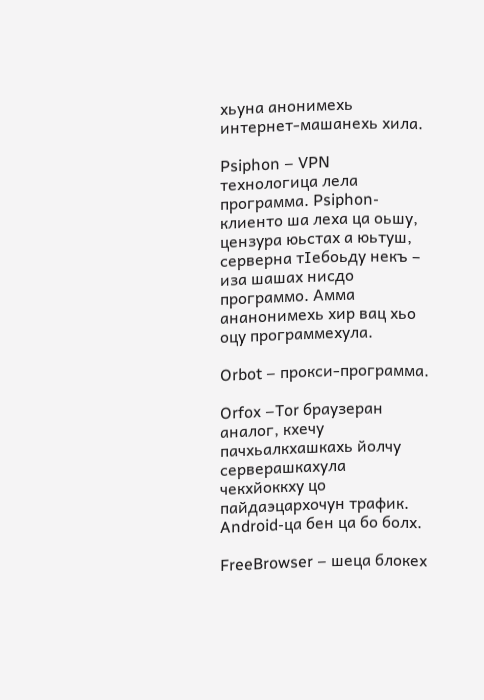хьуна анонимехь интернет-машанехь хила.

Psiphon – VPN технологица лела программа. Psiphon-клиенто ша леха ца оьшу, цензура юьстах а юьтуш, серверна тIебоьду некъ – иза шашах нисдо программо. Амма ананонимехь хир вац хьо оцу программехула.

Orbot – прокси-программа.

Orfox –Tor браузеран аналог, кхечу пачхьалкхашкахь йолчу серверашкахула чекхйоккху цо пайдаэцархочун трафик. Android-ца бен ца бо болх.

FreeBrowser – шеца блокех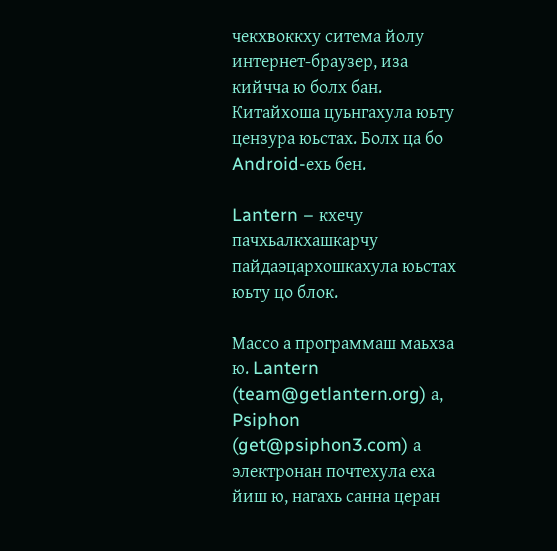чекхвоккху ситема йолу интернет-браузер, иза кийчча ю болх бан. Китайхоша цуьнгахула юьту цензура юьстах. Болх ца бо Android-ехь бен.

Lantern – кхечу пачхьалкхашкарчу пайдаэцархошкахула юьстах юьту цо блок.

Массо а программаш маьхза ю. Lantern (team@getlantern.org) а, Psiphon (get@psiphon3.com) а электронан почтехула еха йиш ю, нагахь санна церан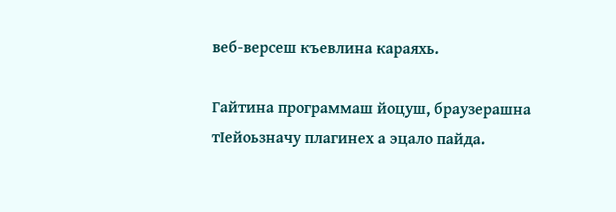веб-версеш къевлина караяхь.

Гайтина программаш йоцуш, браузерашна тIейоьзначу плагинех а эцало пайда.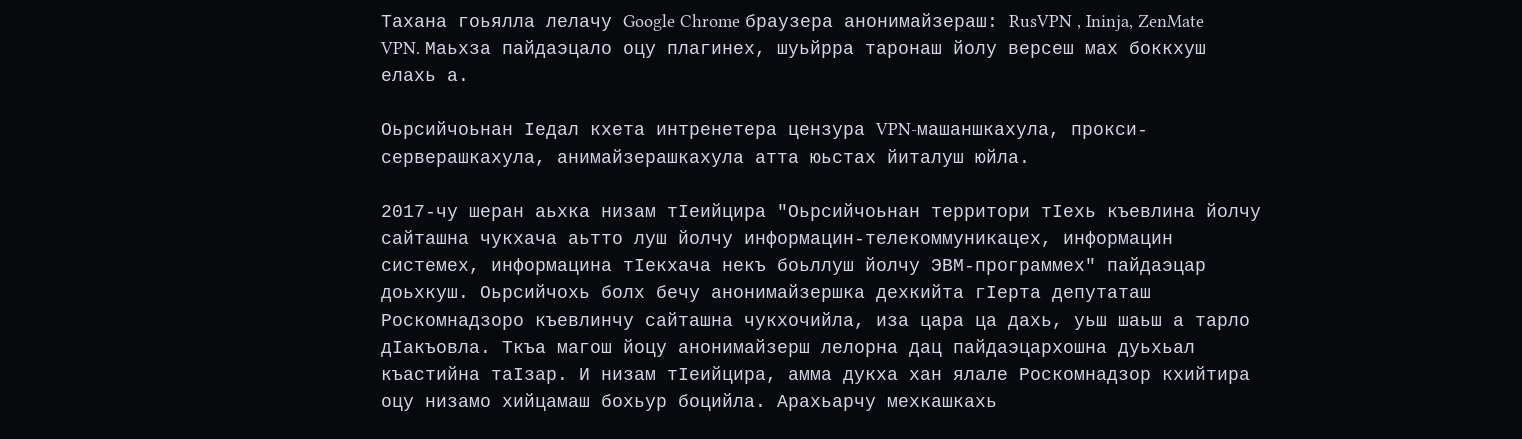Тахана гоьялла лелачу Google Chrome браузера анонимайзераш: RusVPN , Ininja, ZenMate VPN. Маьхза пайдаэцало оцу плагинех, шуьйрра таронаш йолу версеш мах боккхуш елахь а.

Оьрсийчоьнан Iедал кхета интренетера цензура VPN-машаншкахула, прокси-серверашкахула, анимайзерашкахула атта юьстах йиталуш юйла.

2017-чу шеран аьхка низам тIеийцира "Оьрсийчоьнан территори тIехь къевлина йолчу сайташна чукхача аьтто луш йолчу информацин-телекоммуникацех, информацин системех, информацина тIекхача некъ боьллуш йолчу ЭВМ-программех" пайдаэцар доьхкуш. Оьрсийчохь болх бечу анонимайзершка дехкийта гIерта депутаташ Роскомнадзоро къевлинчу сайташна чукхочийла, иза цара ца дахь, уьш шаьш а тарло дIакъовла. Ткъа магош йоцу анонимайзерш лелорна дац пайдаэцархошна дуьхьал къастийна таIзар. И низам тIеийцира, амма дукха хан ялале Роскомнадзор кхийтира оцу низамо хийцамаш бохьур боцийла. Арахьарчу мехкашкахь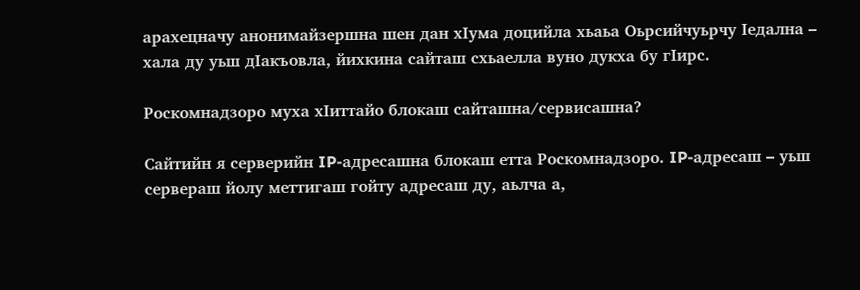арахецначу анонимайзершна шен дан хIума доцийла хьаьа Оьрсийчуьрчу Iедална – хала ду уьш дIакъовла, йихкина сайташ схьаелла вуно дукха бу гIирс.

Роскомнадзоро муха хIиттайо блокаш сайташна/сервисашна?

Сайтийн я серверийн IP-адресашна блокаш етта Роскомнадзоро. IP-адресаш – уьш сервераш йолу меттигаш гойту адресаш ду, аьлча а,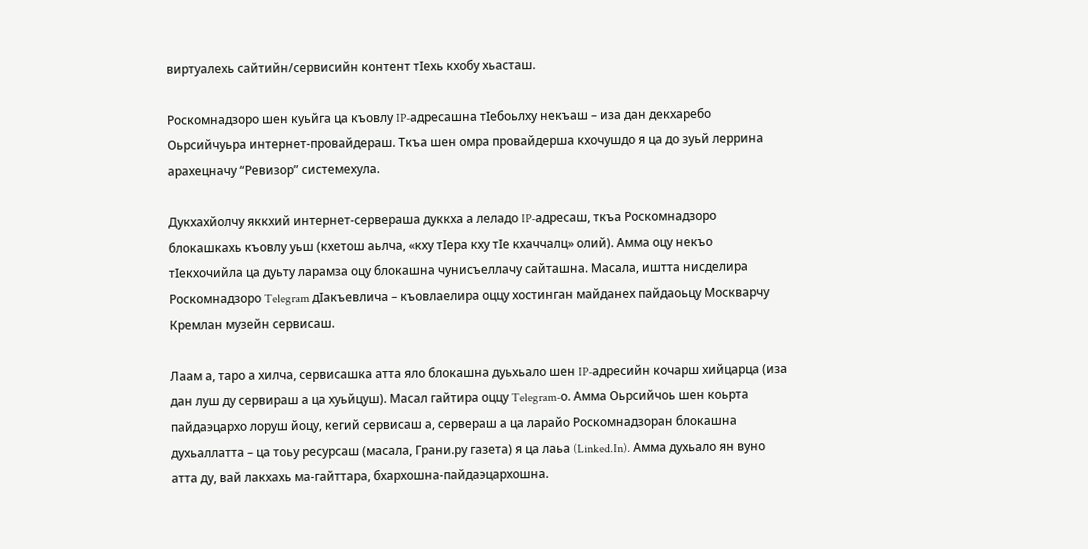виртуалехь сайтийн/сервисийн контент тIехь кхобу хьасташ.

Роскомнадзоро шен куьйга ца къовлу IP-адресашна тIебоьлху некъаш – иза дан декхаребо Оьрсийчуьра интернет-провайдераш. Ткъа шен омра провайдерша кхочушдо я ца до зуьй леррина арахецначу “Ревизор” системехула.

Дукхахйолчу яккхий интернет-сервераша дуккха а леладо IP-адресаш, ткъа Роскомнадзоро блокашкахь къовлу уьш (кхетош аьлча, «кху тIера кху тIе кхаччалц» олий). Амма оцу некъо тIекхочийла ца дуьту ларамза оцу блокашна чунисъеллачу сайташна. Масала, иштта нисделира Роскомнадзоро Telegram дIакъевлича – къовлаелира оццу хостинган майданех пайдаоьцу Москварчу Кремлан музейн сервисаш.

Лаам а, таро а хилча, сервисашка атта яло блокашна дуьхьало шен IP-адресийн кочарш хийцарца (иза дан луш ду сервираш а ца хуьйцуш). Масал гайтира оццу Telegram-о. Амма Оьрсийчоь шен коьрта пайдаэцархо лоруш йоцу, кегий сервисаш а, сервераш а ца ларайо Роскомнадзоран блокашна духьаллатта – ца тоьу ресурсаш (масала, Грани.ру газета) я ца лаьа (Linked.In). Амма духьало ян вуно атта ду, вай лакхахь ма-гайттара, бхархошна-пайдаэцархошна.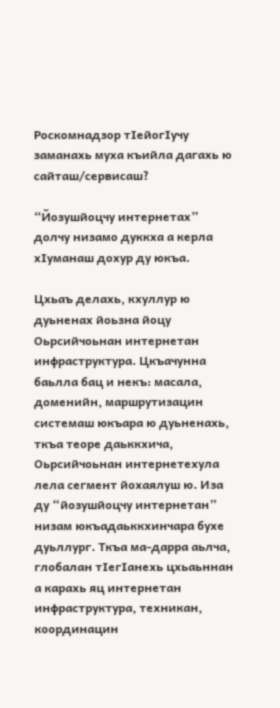Роскомнадзор тIейогIучу заманахь муха къийла дагахь ю сайташ/сервисаш?

“Йозушйоцчу интернетах” долчу низамо дуккха а керла хIуманаш дохур ду юкъа.

Цхьаъ делахь, кхуллур ю дуьненах йоьзна йоцу Оьрсийчоьнан интернетан инфраструктура. Цкъачунна баьлла бац и некъ: масала, доменийн, маршрутизацин системаш юкъара ю дуьненахь, ткъа теоре даьккхича, Оьрсийчоьнан интернетехула лела сегмент йохаялуш ю. Иза ду “йозушйоцчу интернетан” низам юкъадаьккхинчара бухе дуьллург. Ткъа ма-дарра аьлча, глобалан тIегIанехь цхьаьннан а карахь яц интернетан инфраструктура, техникан, координацин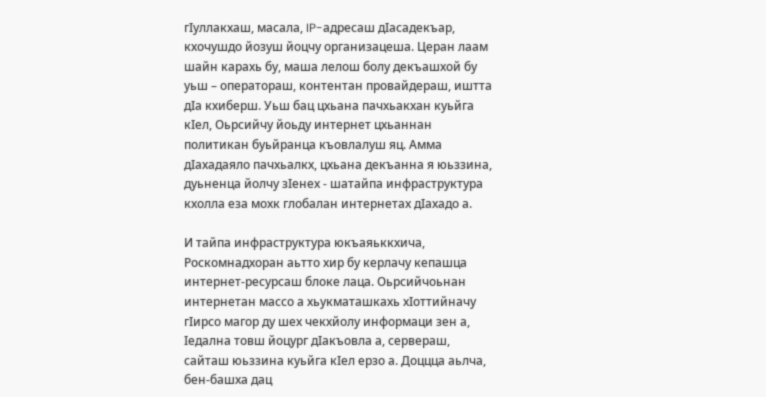гIуллакхаш, масала, IP-адресаш дIасадекъар, кхочушдо йозуш йоцчу организацеша. Церан лаам шайн карахь бу, маша лелош болу декъашхой бу уьш – оператораш, контентан провайдераш, иштта дIа кхиберш. Уьш бац цхьана пачхьакхан куьйга кIел, Оьрсийчу йоьду интернет цхьаннан политикан буьйранца къовлалуш яц. Амма дIахадаяло пачхьалкх, цхьана декъанна я юьззина, дуьненца йолчу зIенех - шатайпа инфраструктура кхолла еза мохк глобалан интернетах дIахадо а.

И тайпа инфраструктура юкъаяьккхича, Роскомнадхоран аьтто хир бу керлачу кепашца интернет-ресурсаш блоке лаца. Оьрсийчоьнан интернетан массо а хьукматашкахь хIоттийначу гIирсо магор ду шех чекхйолу информаци зен а, Iедална товш йоцург дIакъовла а, сервераш, сайташ юьззина куьйга кIел ерзо а. Доццца аьлча, бен-башха дац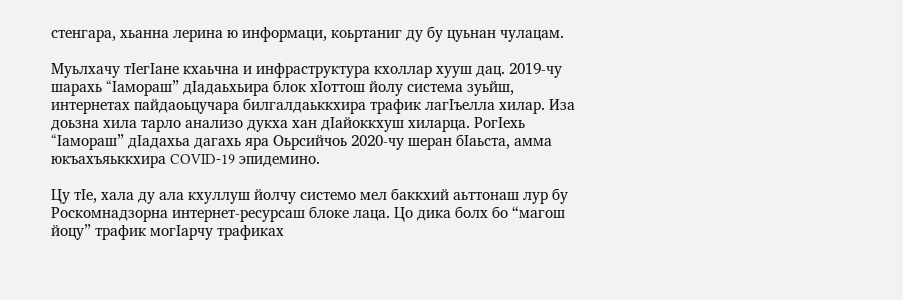стенгара, хьанна лерина ю информаци, коьртаниг ду бу цуьнан чулацам.

Муьлхачу тIегIане кхаьчна и инфраструктура кхоллар хууш дац. 2019-чу шарахь “Iамораш” дIадаьхьира блок хIоттош йолу система зуьйш, интернетах пайдаоьцучара билгалдаьккхира трафик лагIъелла хилар. Иза доьзна хила тарло анализо дукха хан дIайоккхуш хиларца. РогIехь “Iамораш” дIадахьа дагахь яра Оьрсийчоь 2020-чу шеран бIаьста, амма юкъахъяьккхира COVID-19 эпидемино.

Цу тIе, хала ду ала кхуллуш йолчу системо мел баккхий аьттонаш лур бу Роскомнадзорна интернет-ресурсаш блоке лаца. Цо дика болх бо “магош йоцу” трафик могIарчу трафиках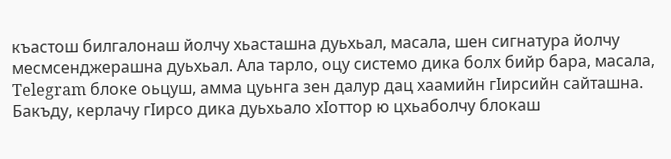къастош билгалонаш йолчу хьасташна дуьхьал, масала, шен сигнатура йолчу месмсенджерашна дуьхьал. Ала тарло, оцу системо дика болх бийр бара, масала, Telegram блоке оьцуш, амма цуьнга зен далур дац хаамийн гIирсийн сайташна. Бакъду, керлачу гIирсо дика дуьхьало хIоттор ю цхьаболчу блокаш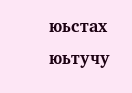юьстах юьтучу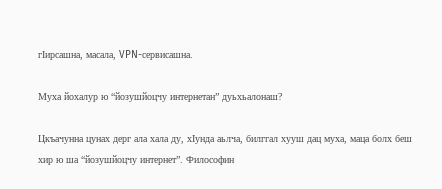гIирсашна, масала, VPN-сервисашна.

Муха йохалур ю “йозушйоцчу интернетан” дуьхьалонаш?

Цкъачунна цунах дерг ала хала ду, хIунда аьлча, билггал хууш дац муха, маца болх беш хир ю ша “йозушйоцчу интернет”. Философин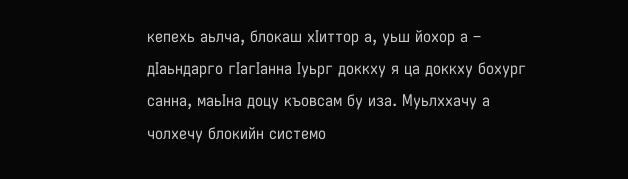кепехь аьлча, блокаш хIиттор а, уьш йохор а – дIаьндарго гIагIанна Iуьрг доккху я ца доккху бохург санна, маьIна доцу къовсам бу иза. Муьлххачу а чолхечу блокийн системо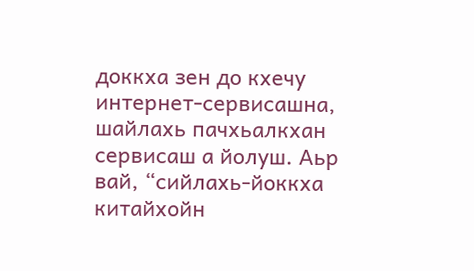доккха зен до кхечу интернет-сервисашна, шайлахь пачхьалкхан сервисаш а йолуш. Аьр вай, “сийлахь-йоккха китайхойн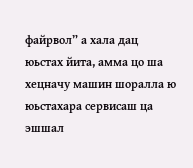файрвол” а хала дац юьстах йита, амма цо ша хецначу машин шоралла ю юьстахара сервисаш ца эшшал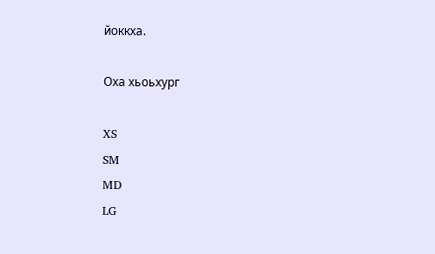йоккха.

Оха хьоьхург

XS
SM
MD
LG